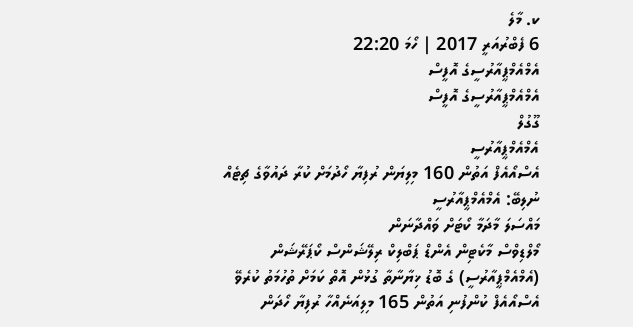ކ. މާލެ
6 ފެބްރުއަރީ 2017 | ހޯމަ 22:20
އެމްއެމްޕީއާރުސީގެ އޮފީސް
އެމްއެމްޕީއާރުސީގެ އޮފީސް
ގޫގުލް
އެމްއެމްޕީއާރުސީ
އެސްއޯއެފް އަތުން 160 މިލިޔަން ރުފިޔާ ހޯދުމަށް ކުރާ ދައުވާގެ ޗިޓެއް ނުލިބޭ: އެމްއެމްޕީއާރުސީ
މައްސަލަ މާދަމާ ކޯޓަށް ވައްދާނަން
މޯލްޑިވްސް މާކެޓިން އެންޑް ޕަބްލިކް ރިލޭޝަންސް ކޯޕަރޭޝަން (އެމްއެމްޕީއާރުސީ) ގެ ބޮޑު ޚިޔާނާތާ ގުޅުން އޮތް ކަމަށް ތުހުމަތު ކުރެވޭ އެސްއޯއެފް ކުންފުނި އަތުން 165 މިލިއަނެއްހާ ރުފިޔާ ހޯދަން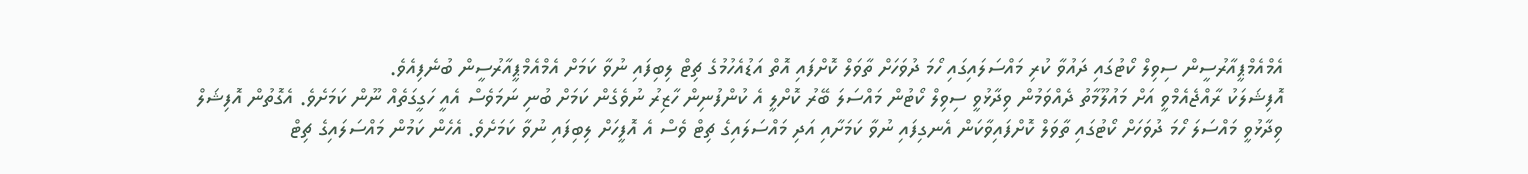އެމްއެމްޕީއާރުސީން ސިވިލް ކޯޓުގައި ދައުވާ ކުރި މައްސަލައިގައި ހޯމަ ދުވަހަށް ތާވަލް ކޮށްފައި އޮތް އަޑުއެހުމުގެ ޗިޓް ލިބިފައި ނުވާ ކަމަށް އެމްއެމްޕީއާރުސީން ބުނެފިއެވެ.
އޮފިޝަލަކު ރާއްޖެއެމްވީ އަށް މައުލޫމާތު ދެއްވަމުން ވިދާޅުވީ ސިވިލް ކޯޓުން މައްސަލަ ބޭރު ކޮށްލީ އެ ކުންފުނިން ހާޒިރު ނުވެގެން ކަމަށް ބުނި ނަމަވެސް އެއީ ހަގީގަތެއް ނޫން ކަމަށެވެ. އެގޮތުން އޮފިޝަލް ވިދާޅުވީ މައްސަލަ ހޯމަ ދުވަހަށް ކޯޓުގައި ތާވަލް ކޮށްފައިވާކަން އެނގިފައި ނުވާ ކަމަށާއި އަދި މައްސަލައިގެ ޗިޓް ވެސް އެ އޮފީހަށް ލިބިފައި ނުވާ ކަމަށެވެ. އެހެން ކަމުން މައްސަލައިގެ ޗިޓް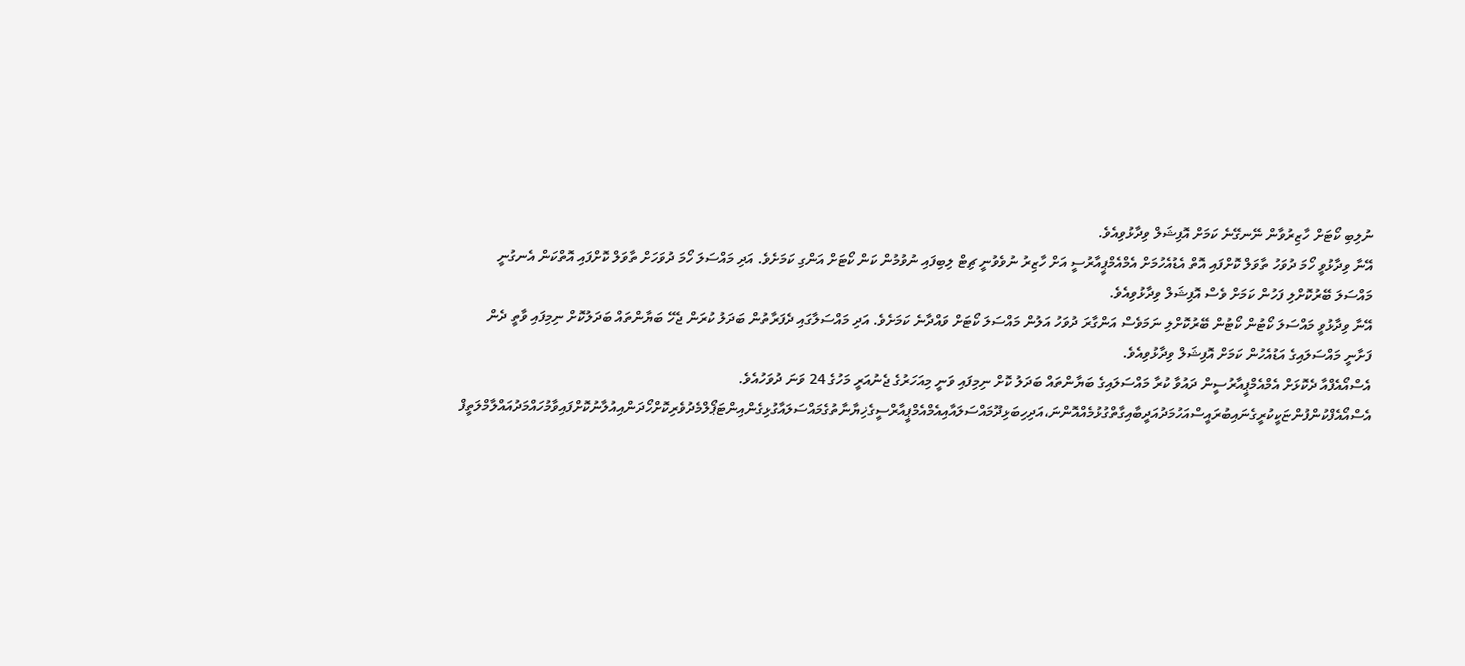ނުލިބި ކޯޓަށް ހާޒިރުވާން ނޭނގޭނެ ކަމަށް އޮފިޝަލް ވިދާޅުވިއެވެ.
އޭނާ ވިދާޅުވީ ހޯމަ ދުވަހު ތާވަލް ކޮށްފައި އޮތް އެޑުއެހުމަށް އެމްއެމްޕީއާރުސީ އަށް ހާޒިރު ނުވެވުނީ ޗިޓް ލިބިފައި ނުވުމުން ކަން ކޯޓަށް އަންގި ކަމަށެވެ. އަދި މައްސަލަ ހޯމަ ދުވަހަށް ތާވަލް ކޮށްފައި އޮތްކަން އެނގުނީ މައްސަލަ ބޭރުކޮށްލި ފަހުން ކަމަށް ވެސް އޮފިޝަލް ވިދާޅުވިއެވެ.
އޭނާ ވިދާޅުވީ މައްސަލަ ކޯޓުން ކޯޓުން ބޭރުކޮށްލި ނަމަވެސް އަންގާރަ ދުވަހު އަލުން މައްސަލަ ކޯޓަށް ވައްދާނެ ކަމަށެވެ. އަދި މައްސަލާގައި ދެފަރާތުން ބަދަލު ކުރަން ޖެހޭ ބަޔާންތައް ބަދަލުކޮށް ނިމިފައި ވާތީ ދެން ފަށާނީ މައްސަލައިގެ އަޑުއެހުން ކަމަށް އޮފިޝަލް ވިދާޅުވިއެވެ.
އެސްއޯއެފްއާ ދެކޮޅަށް އެމްއެމްޕީއާރުސީން ދައުވާ ކުރާ މައްސަލައިގެ ބަޔާންތައް ބަދަލު ކޮށް ނިމިފައި ވަނީ މިއަހަރުގެ ޖެނުއަރީ މަހުގެ 24 ވަނަ ދުވަހުއެވެ.
އެސްއޯއެފްކުންފުންޏަކީކުރީގެނައިބުރައީސްއަހުމަދުއަދީބާއިގާތްގުޅުމެއްއޮންނަ،އަދިހިބަޅިދޫމައްސަލައާއިއެމްއެމްޕީއާރްސީގެޚިޔާނާތުގެމައްސަލައާގުޅިގެންއިންޓަޕޯލްމެދުވެރިކޮށްހޯދަންއިއުލާނުކޮށްފައިވާމުހައްމަދުއައްލާމްލަތީފް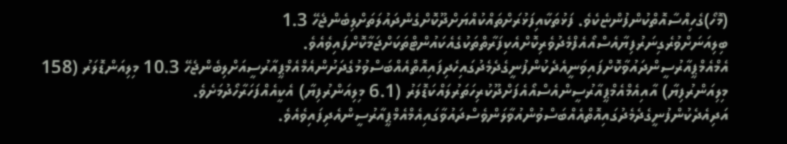(މޮހޯ)ގެހިއްސާއޮތްކުންފުންޏެކެވެ. ފަޅުތަކާއިފަޅުރަށްތައްކުއްޔަށްދޫކޮށްގެންދައުލަތަށްލިބެންޖެހޭ 1.3 ބިލިއަނަށްވުރެގިނަރުފިޔާއެސްއޯއެފްމެދުވެރިކޮށްއެކިފަރާތްތަކުގެއެކައުންޓްތަކަށްޖަމާކޮށްފައިވެއެވެ.
އެމްއެމްޕީއާރުސީންދައުވާކޮށްފައިވަނީއެދެކުންފުނީގެދެމެދުގައިހެދިފައިއޮތްއެއްބަސްވުމުގެދަށުންއެމްއެމްޕީއާރުސީއަށްލިބެންޖެހޭ 10.3 މިލިއަންޑޮލަރު (158 މިލިއަންރުފިޔާ) އާއިއެމްއެމްޕީއާރުސީންއެސްއޯއެފަށްދޫކުރިހަތަރުލައްކަޑޮލަރު (6.1 މިލިއަންރުފިޔާ) އެކީއެއްފަހަރާހޯދުމަށެވެ. އަދިއެދެކުންފުނީގެދެމެދުގައިއޮތްއެއްބަސްވުންއުވާލަންވެސްދައުވާގައިއެމްއެމްޕީއާރުސީންއެދިފައިވެއެވެ.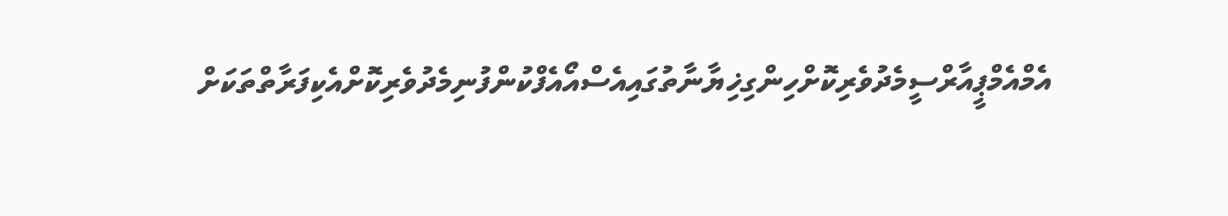އެމްއެމްޕީއާރްސީމެދުވެރިކޮށްހިންގިޚިޔާނާތުގައިއެސްއޯއެފްކުންފުނިމެދުވެރިކޮށްއެކިފަރާތްތަކަށް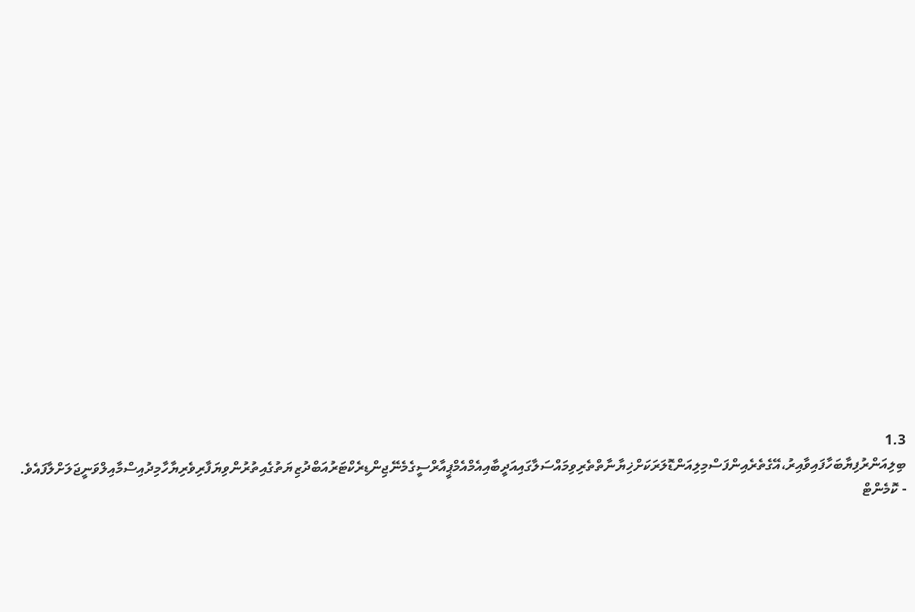1.3 ބިލިއަންރުފިޔާބަހާފައިވާއިރު،އޭގެތެރެއިންފަސްމިލިއަންޑޮލަރަކަށްޚިޔާނާތްތެރިވިމައްސަލާގައިއަދީބާއިއެމްއެމްޕީއާރްސީގެމެނޭޖިންޑިރެކްޓަރުއަބްދުޒިޔަތުގެއިތުރުންވިޔަފާރިވެރިޔާހާމިދުއިސްމާއިލްވަނީޖަލަށްލާފައެވެ.
- ކޮމެންޓް